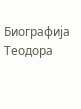Биографија
Теодора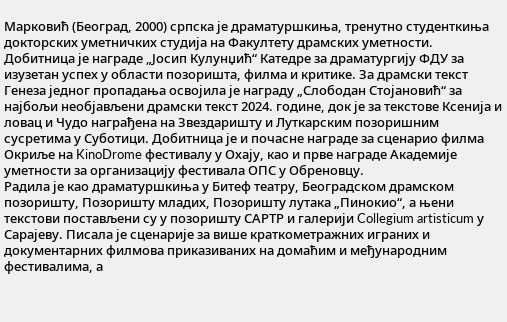Марковић (Београд, 2000) српска је драматуршкиња, тренутно студенткиња докторских уметничких студија на Факултету драмских уметности. Добитница је награде „Јосип Кулунџић“ Катедре за драматургију ФДУ за изузетан успех у области позоришта, филма и критике. За драмски текст Генеза једног пропадања освојила је награду „Слободан Стојановић“ за најбољи необјављени драмски текст 2024. године, док је за текстове Ксенија и ловац и Чудо награђена на Звездаришту и Луткарским позоришним сусретима у Суботици. Добитница је и почасне награде за сценарио филма Окриље на KinoDrome фестивалу у Охају, као и прве награде Академије уметности за организацију фестивала ОПС у Обреновцу.
Радила је као драматуршкиња у Битеф театру, Београдском драмском позоришту, Позоришту младих, Позоришту лутака „Пинокио“, а њени текстови постављени су у позоришту САРТР и галерији Collegium artisticum у Сарајеву. Писала је сценарије за више краткометражних играних и документарних филмова приказиваних на домаћим и међународним фестивалима, а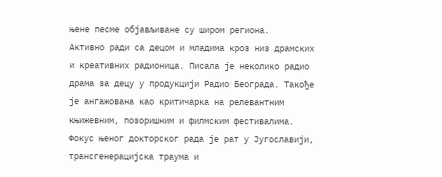њене песме објављиване су широм региона.
Активно ради са децом и младима кроз низ драмских и креативних радионица. Писала је неколико радио драма за децу у продукцији Радио Београда. Такође је ангажована као критичарка на релевантним књижевним, позоришним и филмским фестивалима.
Фокус њеног докторског рада је рат у Југославији, трансгенерацијска траума и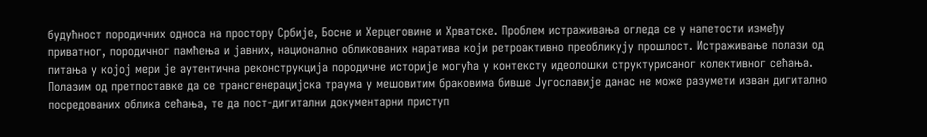будућност породичних односа на простору Србије, Босне и Херцеговине и Хрватске. Проблем истраживања огледа се у напетости између приватног, породичног памћења и јавних, национално обликованих наратива који ретроактивно преобликују прошлост. Истраживање полази од питања у којој мери је аутентична реконструкција породичне историје могућа у контексту идеолошки структурисаног колективног сећања. Полазим од претпоставке да се трансгенерацијска траума у мешовитим браковима бивше Југославије данас не може разумети изван дигитално посредованих облика сећања, те да пост-дигитални документарни приступ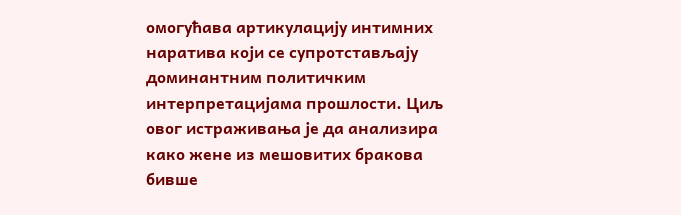омогућава артикулацију интимних наратива који се супротстављају доминантним политичким интерпретацијама прошлости. Циљ овог истраживања је да анализира како жене из мешовитих бракова бивше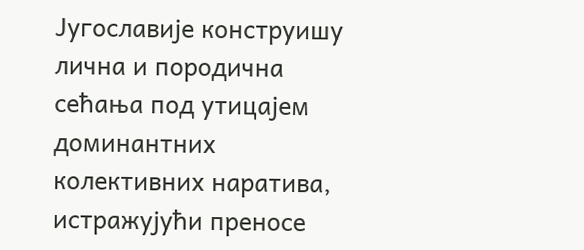Југославије конструишу лична и породична сећања под утицајем доминантних колективних наратива, истражујући преносе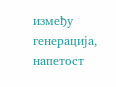између генерација, напетост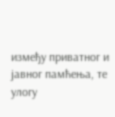између приватног и јавног памћења, те улогу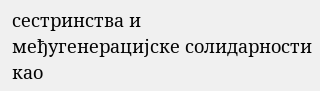сестринства и међугенерацијске солидарности као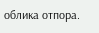облика отпора.